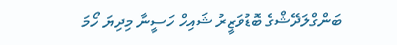ބަންގްލަދޭޝްގެ ބޮޑުވަޒީރު ޝައިހް ހަސީނާ މިދިޔަ ހޯމަ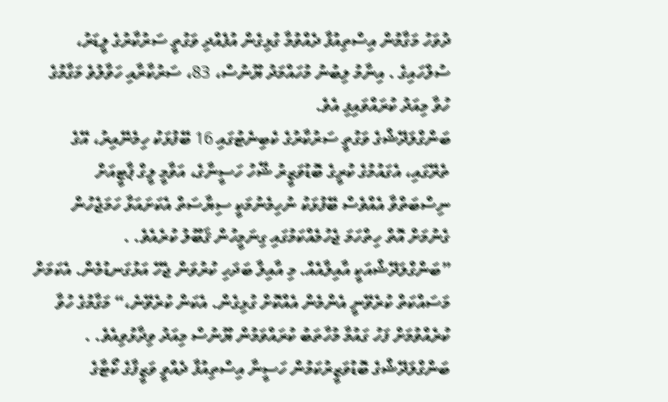ދުވަހު މަގާމުން އިސްތިއުފާ ދެއްވުމާ ގުޅިގެން އުފެއްދި ވަގުތީ ސަރުކާރުގެ ލީޑަރު، ސުލްހައިގެ . އިނާމު ލިބުނު މުހައްމަދު ޔޫނުސް، 83، ސަރުކާރާއި ހަވާލުވެ މަގާމުގެ ހުވާ މިއަދު ކުރައްވައިފި އެވެ.
ބަންގްލަދޭޝްގެ ވަގުތީ ސަރުކާރުގެ ކެބިނެޓުގައި 16 ބޭފުޅަކު ހިމެނޭއިރު، އޭގެ ތެރޭގައި، އެގައުމުގެ ކުރީގެ ބޮޑުވަޒީރު ޝޭހު ހަސީނާގެ، އަވާމީ ލީގް ޕާޓީއަށް ނިސްބަތްވާ އެއްވެސް ބޭފުޅަކު ނުހިމެނުމަކީ ސިޔާސަތް އެކަށައަޅާ ހަމަޖެހުން ގެނުމަށް އޮތް ހިތްހަމަ ޖެހުމެއްކަމުގައި ގިނަމީހުން ޤަބޫލު ކުރެއެވެ. .
”ބަންގްލަދޭޝްއަކީ އާއިލާއެއް. މި އާއިލާ ބަދަހި ކުރުވަން ޖެހޭ އަޅުގަނޑުމެން. އެކަމަށް މަސައްކަތް ކުރެވޭނީ އެންމެން އެއްކޮށް ގުޅިގެން. އެކަން ކުރެވޭނެ،“ މަގާމުގެ ހުވާ ކުރެއްވުމަށް ފަހު ގައުމާ މުހާތަބު ކުރައްވަމުން ޔޫނުސް މިއަދު ވިދާޅުވިއެވެ. .
ބަންގްލަދޭޝްގެ ބޮޑުވަޒީރުކަމުން ހަސީނާ އިސްތިއުފާ ދެއްވީ ވަޒީފާގެ ކޯޓާގެ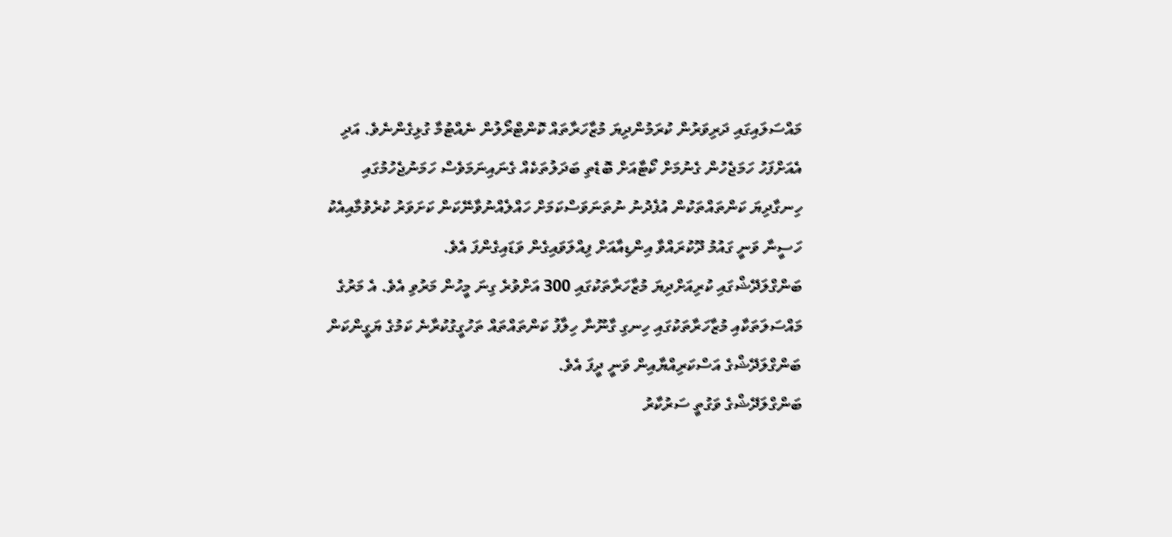މައްސަލައިގައި ދަރިވަރުން ކުރަމުންދިޔަ މުޒާހަރާތައް ކޮންޓްރޯލުން ނެއްޓުމާ ގުޅިގެންނެވެ. އަދި އެއަށްފަހު ހަމަޖެހުން ގެނުމަށް ކޯޓާއަށް ބޮޑެތި ބަދަލުތަކެއް ގެނައިނަމަވެސް ހަމަނުޖެހުމުގައި ހިނގާދިޔަ ކަންތައްތަކުން އުފެދުނު ނުތަނަވަސްކަމަށް ހައްލެއްނުވާނޭކަން ކަށަވަރު ކުރެވުމާއިއެކު ހަސީނާ ވަނީ ގައުމު ދޫކުރައްވާ އިންޑިއާއަށް ފިއްލަވައިގެން ވަޑައިގެންފަ އެވެ.
ބަންގްލަދޭޝްގައި ކުރިއަށްދިޔަ މުޒާހަރާތަކުގައި 300 އަށްވުރެ ގިނަ މީހުން މަރުވި އެވެ. އެ މަރުގެ މައްސަލަތަކާއި މުޒާހަރާތަކުގައި ހިނގި ގާނޫނާ ހިލާފު ކަންތައްތައް ތަހުގީގުކުރާނެ ކަމުގެ ޔަގީންކަން ބަންގްލަދޭޝްގެ އަސްކަރިއްޔާއިން ވަނީ ދީފަ އެވެ.
ބަންގްލަދޭޝްގެ ވަގުތީ ސަރުކާރު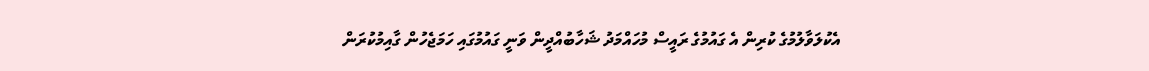އެކުލަވާލުމުގެ ކުރިން އެ ގައުމުގެ ރައީސް މުހައްމަދު ޝަހާބުއްދީން ވަނީ ގައުމުގައި ހަމަޖެހުން ގާއިމުކުރަން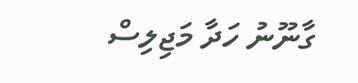ގާނޫނު ހަދާ މަޖިލިސް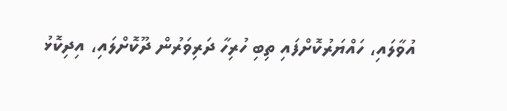އުވާލައި، ހައްޔަރުކޮށްފައި ތިބި ހުރިހާ ދަރިވަރުން ދޫކޮށްލައި، އިދިކޮޅު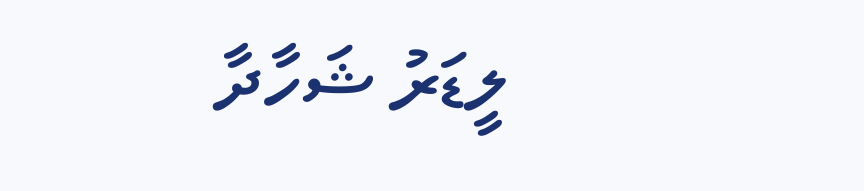ލީޑަރު ޝަހާދާ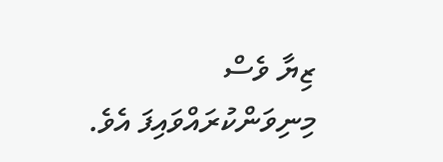ޒިޔާ ވެސް މިނިވަންކުރައްވައިފަ އެވެ.